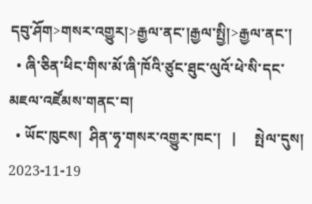དབུ་ཤོག>གསར་འགྱུར།>རྒྱལ་ནང་།རྒྱལ་སྤྱི།>རྒྱལ་ནང་།
  • ཞི་ཅིན་ཕིང་གིས་མོ་ཞི་ཁོའི་ཙུང་ཐུང་ལུའོ་ཕེ་སི་དང་མཇལ་འཛོམས་གནང་བ།
  • ཡོང་ཁུངས།  ཤིན་ཧྭ་གསར་འགྱུར་ཁང་།   |     སྤེལ་དུས།  2023-11-19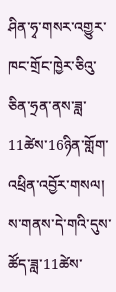ཤིན་ཧྭ་གསར་འགྱུར་ཁང་གྲོང་ཁྱེར་ཅིའུ་ཅིན་ཧྲན་ནས་ཟླ་11ཚེས་16ཉིན་གློག་འཕྲིན་འབྱོར་གསལ། ས་གནས་དེ་གའི་དུས་ཚོད་ཟླ་11ཚེས་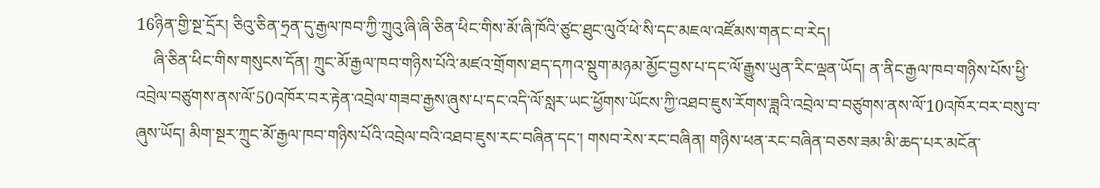16ཉིན་གྱི་སྔ་དྲོར། ཅིའུ་ཅིན་ཧྲན་དུ་རྒྱལ་ཁབ་ཀྱི་ཀྲུའུ་ཞི་ཞི་ཅིན་ཕིང་གིས་མོ་ཞི་ཁོའི་ཙུང་ཐུང་ལུའོ་ཕེ་སི་དང་མཇལ་འཛོམས་གནང་བ་རེད།
    ཞི་ཅིན་ཕིང་གིས་གསུངས་དོན། ཀྲུང་མོ་རྒྱལ་ཁབ་གཉིས་པོའི་མཛའ་གྲོགས་ཐད་དཀའ་སྡུག་མཉམ་མྱོང་བྱས་པ་དང་ལོ་རྒྱུས་ཡུན་རིང་ལྡན་ཡོད། ན་ནིང་རྒྱལ་ཁབ་གཉིས་པོས་ཕྱི་འབྲེལ་བཙུགས་ནས་ལོ་50འཁོར་བར་རྟེན་འབྲེལ་གཟབ་རྒྱས་ཞུས་པ་དང་འདི་ལོ་སླར་ཡང་ཕྱོགས་ཡོངས་ཀྱི་འཐབ་ཇུས་རོགས་ཟླའི་འབྲེལ་བ་བཙུགས་ནས་ལོ་10འཁོར་བར་བསུ་བ་ཞུས་ཡོད། མིག་སྔར་ཀྲུང་མོ་རྒྱལ་ཁབ་གཉིས་པོའི་འབྲེལ་བའི་འཐབ་ཇུས་རང་བཞིན་དང་། གསབ་རེས་རང་བཞིན། གཉིས་ཕན་རང་བཞིན་བཅས་ཟམ་མི་ཆད་པར་མངོན་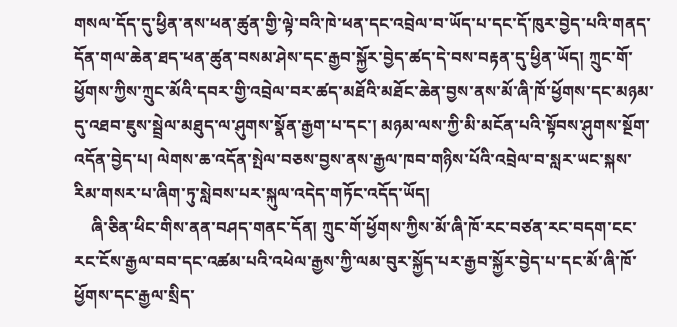གསལ་དོད་དུ་ཕྱིན་ནས་ཕན་ཚུན་གྱི་ལྟེ་བའི་ཁེ་ཕན་དང་འབྲེལ་བ་ཡོད་པ་དང་དོ་ཁུར་བྱེད་པའི་གནད་དོན་གལ་ཆེན་ཐད་ཕན་ཚུན་བསམ་ཤེས་དང་རྒྱབ་སྐྱོར་བྱེད་ཚད་དེ་བས་བརྟན་དུ་ཕྱིན་ཡོད། ཀྲུང་གོ་ཕྱོགས་ཀྱིས་ཀྲུང་མོའི་དབར་གྱི་འབྲེལ་བར་ཚད་མཐོའི་མཐོང་ཆེན་བྱས་ནས་མོ་ཞི་ཁོ་ཕྱོགས་དང་མཉམ་དུ་འཐབ་ཇུས་སྦྲེལ་མཐུད་ལ་ཤུགས་སྣོན་རྒྱག་པ་དང་། མཉམ་ལས་ཀྱི་མི་མངོན་པའི་སྟོབས་ཤུགས་སྔོག་འདོན་བྱེད་པ། ལེགས་ཆ་འདོན་སྤེལ་བཅས་བྱས་ནས་རྒྱལ་ཁབ་གཉིས་པོའི་འབྲེལ་བ་སླར་ཡང་སྐས་རིམ་གསར་པ་ཞིག་ཏུ་སླེབས་པར་སྐུལ་འདེད་གཏོང་འདོད་ཡོད།
    ཞི་ཅིན་ཕིང་གིས་ནན་བཤད་གནང་དོན། ཀྲུང་གོ་ཕྱོགས་ཀྱིས་མོ་ཞི་ཁོ་རང་བཙན་རང་བདག་ངང་རང་ངོས་རྒྱལ་བབ་དང་འཚམ་པའི་འཕེལ་རྒྱས་ཀྱི་ལམ་བུར་སྐྱོད་པར་རྒྱབ་སྐྱོར་བྱེད་པ་དང་མོ་ཞི་ཁོ་ཕྱོགས་དང་རྒྱལ་སྲིད་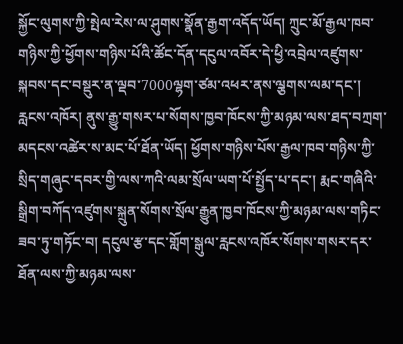སྐྱོང་ལུགས་ཀྱི་སྤེལ་རེས་ལ་ཤུགས་སྣོན་རྒྱག་འདོད་ཡོད། ཀྲུང་མོ་རྒྱལ་ཁབ་གཉིས་ཀྱི་ཕྱོགས་གཉིས་པོའི་ཚོང་དོན་དངུལ་འབོར་དེ་ཕྱི་འབྲེལ་འཛུགས་སྐབས་དང་བསྡུར་ན་ལྡབ་7000ལྷག་ཙམ་འཕར་ནས་ལྕགས་ལམ་དང་། རླངས་འཁོར། ནུས་རྒྱུ་གསར་པ་སོགས་ཁྱབ་ཁོངས་ཀྱི་མཉམ་ལས་ཐད་བཀྲག་མདངས་འཚེར་ས་མང་པོ་ཐོན་ཡོད། ཕྱོགས་གཉིས་པོས་རྒྱལ་ཁབ་གཉིས་ཀྱི་སྲིད་གཞུང་དབར་གྱི་ལས་ཀའི་ལམ་སྲོལ་ཡག་པོ་སྤྱོད་པ་དང་། རྨང་གཞིའི་སྒྲིག་བཀོད་འཛུགས་སྐྲུན་སོགས་སྲོལ་རྒྱུན་ཁྱབ་ཁོངས་ཀྱི་མཉམ་ལས་གཏིང་ཟབ་ཏུ་གཏོང་བ། དངུལ་རྩ་དང་གློག་སྒུལ་རླངས་འཁོར་སོགས་གསར་དར་ཐོན་ལས་ཀྱི་མཉམ་ལས་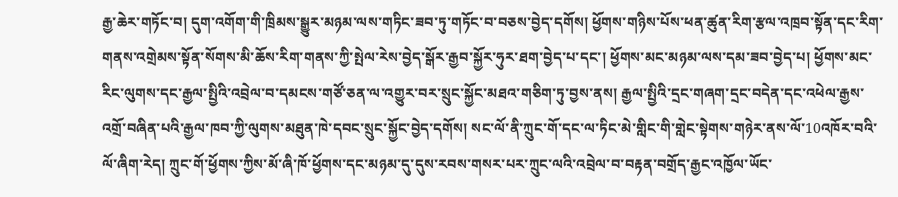རྒྱ་ཆེར་གཏོང་བ། དུག་འགོག་གི་ཁྲིམས་སྒྱུར་མཉམ་ལས་གཏིང་ཟབ་ཏུ་གཏོང་བ་བཅས་བྱེད་དགོས། ཕྱོགས་གཉིས་པོས་ཕན་ཚུན་རིག་རྩལ་འཁྲབ་སྟོན་དང་རིག་གནས་འགྲེམས་སྟོན་སོགས་མི་ཆོས་རིག་གནས་ཀྱི་སྤེལ་རེས་བྱེད་སྒོར་རྒྱབ་སྐྱོར་ཧུར་ཐག་བྱེད་པ་དང་། ཕྱོགས་མང་མཉམ་ལས་དམ་ཟབ་བྱེད་པ། ཕྱོགས་མང་རིང་ལུགས་དང་རྒྱལ་སྤྱིའི་འབྲེལ་བ་དམངས་གཙོ་ཅན་ལ་འགྱུར་བར་སྲུང་སྐྱོང་མཐའ་གཅིག་ཏུ་བྱས་ནས། རྒྱལ་སྤྱིའི་དྲང་གཞག་དྲང་བདེན་དང་འཕེལ་རྒྱས་འགྲོ་བཞིན་པའི་རྒྱལ་ཁབ་ཀྱི་ལུགས་མཐུན་ཁེ་དབང་སྲུང་སྐྱོང་བྱེད་དགོས། སང་ལོ་ནི་ཀྲུང་གོ་དང་ལ་ཏིང་མེ་གླིང་གི་གླེང་སྟེགས་གཉེར་ནས་ལོ་10འཁོར་བའི་ལོ་ཞིག་རེད། ཀྲུང་གོ་ཕྱོགས་ཀྱིས་མོ་ཞི་ཁོ་ཕྱོགས་དང་མཉམ་དུ་དུས་རབས་གསར་པར་ཀྲུང་ལའི་འབྲེལ་བ་བརྟན་བགྲོད་རྒྱང་འཁྱོལ་ཡོང་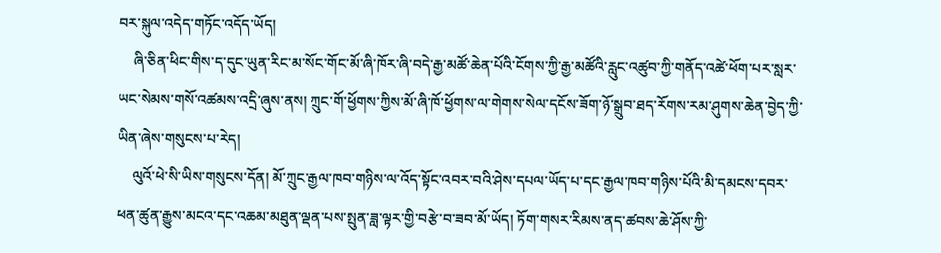བར་སྐུལ་འདེད་གཏོང་འདོད་ཡོད།
    ཞི་ཅིན་ཕིང་གིས་ད་དུང་ཡུན་རིང་མ་སོང་གོང་མོ་ཞི་ཁོར་ཞི་བདེ་རྒྱ་མཚོ་ཆེན་པོའི་ངོགས་ཀྱི་རྒྱ་མཚོའི་རླུང་འཚུབ་ཀྱི་གནོད་འཚེ་ཕོག་པར་སླར་ཡང་སེམས་གསོ་འཚམས་འདྲི་ཞུས་ནས། ཀྲུང་གོ་ཕྱོགས་ཀྱིས་མོ་ཞི་ཁོ་ཕྱོགས་ལ་གེགས་སེལ་དངོས་ཟོག་ཉོ་སྒྲུབ་ཐད་རོགས་རམ་ཤུགས་ཆེན་བྱེད་ཀྱི་ཡིན་ཞེས་གསུངས་པ་རེད།
    ལུའོ་ཕེ་སི་ཡིས་གསུངས་དོན། མོ་ཀྲུང་རྒྱལ་ཁབ་གཉིས་ལ་འོད་སྟོང་འབར་བའི་ཤེས་དཔལ་ཡོད་པ་དང་རྒྱལ་ཁབ་གཉིས་པོའི་མི་དམངས་དབར་ཕན་ཚུན་རྒྱུས་མངའ་དང་འཆམ་མཐུན་ལྡན་པས་སྤུན་ཟླ་ལྟར་གྱི་བརྩེ་བ་ཟབ་མོ་ཡོད། ཏོག་གསར་རིམས་ནད་ཚབས་ཆེ་ཤོས་ཀྱི་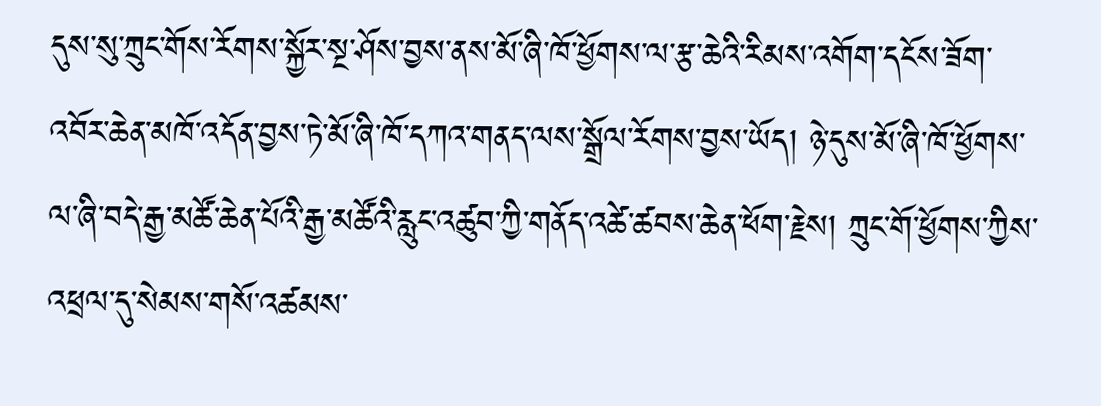དུས་སུ་ཀྲུང་གོས་རོགས་སྐྱོར་སྔ་ཤོས་བྱས་ནས་མོ་ཞི་ཁོ་ཕྱོགས་ལ་རྩ་ཆེའི་རིམས་འགོག་དངོས་ཟོག་འབོར་ཆེན་མཁོ་འདོན་བྱས་ཏེ་མོ་ཞི་ཁོ་དཀའ་གནད་ལས་སྒྲོལ་རོགས་བྱས་ཡོད། ཉེ་དུས་མོ་ཞི་ཁོ་ཕྱོགས་ལ་ཞི་བདེ་རྒྱ་མཚོ་ཆེན་པོའི་རྒྱ་མཚོའི་རླུང་འཚུབ་ཀྱི་གནོད་འཚེ་ཚབས་ཆེན་ཕོག་རྗེས། ཀྲུང་གོ་ཕྱོགས་ཀྱིས་འཕྲལ་དུ་སེམས་གསོ་འཚམས་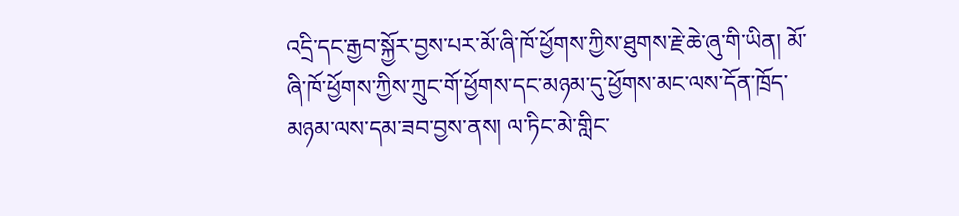འདྲི་དང་རྒྱབ་སྐྱོར་བྱས་པར་མོ་ཞི་ཁོ་ཕྱོགས་ཀྱིས་ཐུགས་རྗེ་ཆེ་ཞུ་གི་ཡིན། མོ་ཞི་ཁོ་ཕྱོགས་ཀྱིས་ཀྲུང་གོ་ཕྱོགས་དང་མཉམ་དུ་ཕྱོགས་མང་ལས་དོན་ཁྲོད་མཉམ་ལས་དམ་ཟབ་བྱས་ནས། ལ་ཏིང་མེ་གླིང་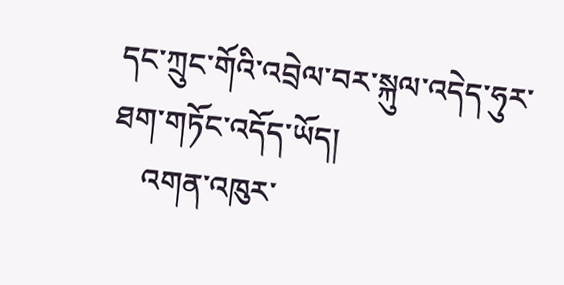དང་ཀྲུང་གོའི་འབྲེལ་བར་སྐུལ་འདེད་ཧུར་ཐག་གཏོང་འདོད་ཡོད།
    འགན་འཁུར་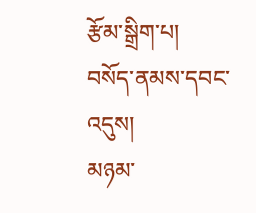རྩོམ་སྒྲིག་པ། བསོད་ནམས་དབང་འདུས།
མཉམ་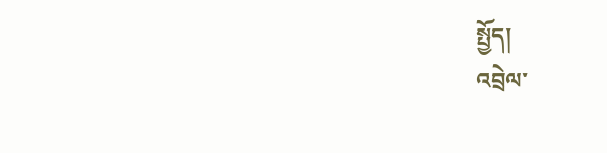སྤྱོད།
འབྲེལ་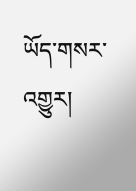ཡོད་གསར་འགྱུར།